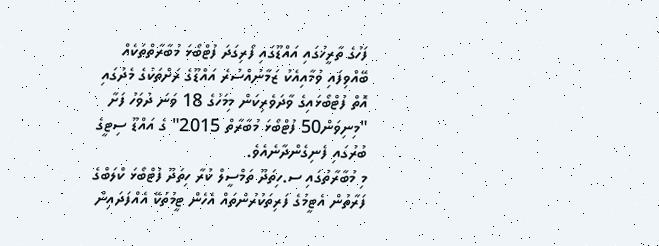ފަހުގެ ތާރީޚުގައި އައްޑޫގައި ފޯރިގަދަ ފުޓްބޯޅަ މުބާރާތްތަކެއް ބޭއްވިފައި ވުމާއިއެކު ޒަމާނުއްސުރެ އައްޑޫގެ ރަށްތަކުގެ މެދުގައި އޮތް ފުޓްބޯޅައިގެ ވާދަވެރިކަން މިމަހުގެ 18 ވަނަ ދުވަހު ފަށާ "މިނިވަން50 ފުޓްބޯޅަ މުބާރާތް 2015" ގެ އައްޑޫ ސިޓީގެ ބުރުގައި ފެނިގެންދާނެއެވެ.
މި މުބާރާތުގައި ސ.ހިތަދޫ ތަމްސީލް ކުރާ ހިތަދޫ ފުޓްބޯޅަ ކްލަބްގެ ފަރާތުން އެޓީމުގެ ފަރިތަކުރުންތައް އެހެން ޓީމުތަކޭ އެއްފަދައިން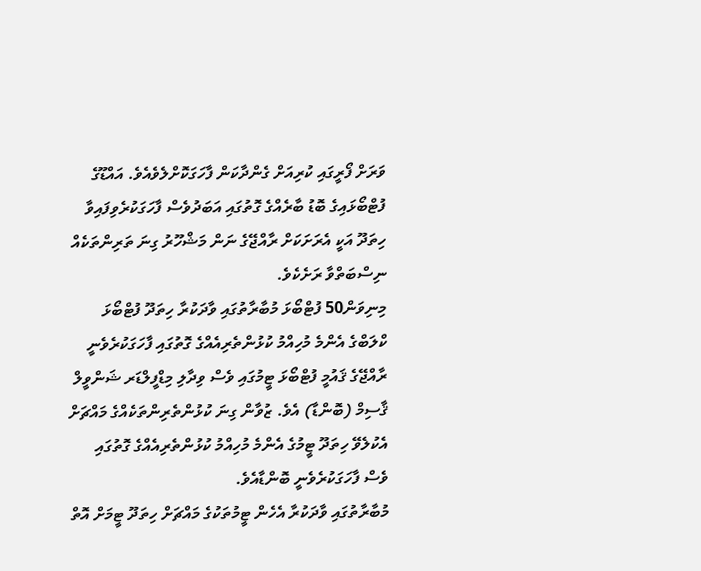ވަރަށް ފޯރީގައި ކުރިއަށް ގެންދާކަން ފާހަގަކޮށްލެވެއެވެ. އައްޑޫގެ ފުޓްބޯޅައިގެ ބޮޑު ބާރެއްގެ ގޮތުގައި އަބަދުވެސް ފާހަގަކުރެވިފައިވާ ހިތަދޫ އަކީ އެރަށަކަށް ރާއްޖޭގެ ނަން މަޝްހޫރު ގިނަ ތަރިންތަކެއް ނިސްބަތްވާ ރަށެކެވެ.
މިނިވަން50 ފުޓްބޯޅަ މުބާރާތުގައި ވާދަކުރާ ހިތަދޫ ފުޓްބޯޅަ ކްލަބްގެ އެންމެ މުހިއްމު ކުޅުންތެރިއެއްގެ ގޮތުގައި ފާހަގަކުރެވެނީ ރާއްޖޭގެ ޤައުމީ ފުޓްބޯޅަ ޓީމުގައި ވެސް ވިދާލި މިޑްފީލްޑަރ ޝަންވީލް ޤާސިމް (ބޮންޑާ) އެވެ. ޒުވާން ގިނަ ކުޅުންތެރިންތަކެއްގެ މައްޗަށް އެކުލެވޭ ހިތަދޫ ޓީމުގެ އެންމެ މުހިއްމު ކުޅުންތެރިއެއްގެ ގޮތުގައި ވެސް ފާހަގަކުރެވެނީ ބޮންޑާއެވެ.
މުބާރާތުގައި ވާދަކުރާ އެހެން ޓީމުތަކުގެ މައްޗަށް ހިތަދޫ ޓީމަށް އޮތް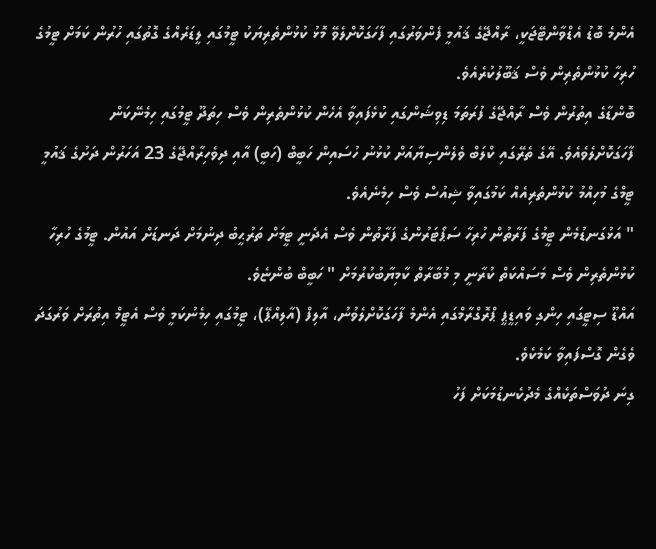އެންމެ ބޮޑު އެޑްވާންޓޭޖަކީ، ރާއްޖޭގެ ޤައުމީ ފެންވަރުގައި ފާހަގަކޮށްލެވޭ މޮޅު ކުޅުންތެރިޔަކު ޓީމުގައި ލީޑަރެއްގެ ގޮތުގައި ހުރުން ކަމަށް ޓީމުގެ ހުރިހާ ކުޅުންތެރިން ވެސް ޤަބޫލުކުރެއެވެ.
ބޮންޑާގެ އިތުރުން ވެސް ރާއްޖޭގެ ފުރަތަމަ ޑިވިޝަންގައި ކުޅެފައިވާ އެހެން ކުޅުންތެރިން ވެސް ހިތަދޫ ޓީމުގައި ހިމެނޭކަން ފާހަގަކޮށްލެވެއެވެ. އޭގެ ތެރޭގައި ކްލަބް ވެލެންސިޔާއަށް ކުޅުނު ހުސައިން ހަބީބް (ހަބީ) އާއި ދިވެހިރާއްޖޭގެ 23 އަހަރުން ދަށުގެ ޤައުމީ ޓީމްގެ މުހިއްމު ކުޅުންތެރިއެއް ކަމުގައިވާ ޝިއުސް ވެސް ހިމެނެއެވެ.
" އަޅުގަނޑުމެން ޓީމުގެ ފަރާތުން ހުރިހާ ސަޕޯޓަރުންގެ ފަރާތުން ވެސް އެދެނީ ޓީމަށް ތަރުޙީބު ދިނުމަށް ދަނޑަށް އައުން. ޓީމުގެ ހުރިހާ ކުޅުންތެރިން ވެސް މަސައްކަތް ކުރާނީ މި މުބާރާތް ކާމިޔާބުކުރުމަށް " ހަބީބް ބުންޏެވެ.
އައްޑޫ ސިޓީގައި ހިންގި ވައިޑީޕީ ޕްރޮގްރާމްގައި އެންމެ ފާހަގަކޮށްލެވުނު، އާލިފް (އާލިއްޕޭ)، ޓީމުގައި ހިމެނުކަމީ ވެސް އެޓީމް އިތުރަށް ވަރުގަދަ ވެގެން ގޮސްފައިވާ ކަމެކެވެ.
ގިނަ ދުވަސްތަކެއްގެ މެދުކެނޑުމަކަށް ފަހު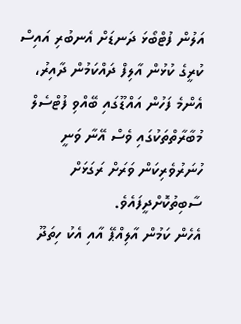އަލުން ފުޓްބޯޅަ ދަނޑަށް އެނބުރި އައިސް ކުރީގެ ކުޅުން އާލިފް ދައްކަމުން ދާއިރު، އެންމެ ފަހުން އައްޑޫގައި ބޭއްވި ފުޓްސެލް މުބާރާތްތަކުގައި ވެސް އޭނާ ވަނީ ހުނަރުވެރިކަން ވަރަށް ރަގަޅަށް ސާބިތުކޮށްދީފައެވެ.
އެހެން ކަމުން އާލިއްޕޭ އާއި އެކު ހިތަދޫ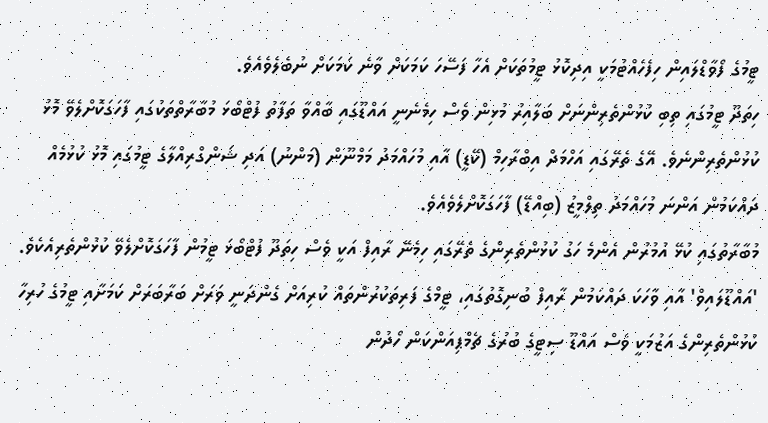ޓީމުގެ ފޯވާޑްލައިން ހިފެހެއްޓުމަކީ އިދިކޮޅު ޓީމުތަކަށް އެހާ ފަސޭހަ ކަމަކަށް ވާނެ ކަމަކަށް ނުބެލެވެއެވެ.
ހިތަދޫ ޓީމުގައި ތިބި ކުޅުންތެރިންނަށް ބަލާއިރު މުޅިން ވެސް ހިމެނެނީ އައްޑޫގައި ބާއްވާ ތަފާތު ފުޓްބޯޅަ މުބާރާތްތަކުގައި ފާހަގަކޮށްލެވޭ މޮޅު ކުޅުންތެރިންނެވެ. އޭގެ ތެރޭގައި އަހްމަދް އިބްރާހިމް (ކޭޑީ) އާއި މުހައްމަދު މަމްނޫން (މަންނު) އަދި ޝަންގްރިއްލާގެ ޓީމުގައި މޮޅު ކުޅުމެއް ދައްކަމުން އަންނަ މުހައްމަދު ތިލްމީޒު (ބިއްޑޭ) ފާހަގަކޮށްލެވެއެވެ.
މުބާރާތުގައި ކުޅޭ އުމުރުން އެންމެ ހަގު ކުޅުންތެރިންގެ ތެރޭގައި ހިމެނޭ ރާއިފް އަކީ ވެސް ހިތަދޫ ފުޓްބޯޅަ ޓީމުން ފާހަގަކޮށްލެވޭ ކުޅުންތެރިއެކެވެ.
'އައްޑޫލައިވް' އާއި ވާހަކަ ދައްކަމުން ރާއިފް ބުނިގޮތުގައި، ޓީމްގެ ފަރިތަކުރުންތައް ކުރިއަށް ގެންދަނީ ވަރަށް ބަރާބަރަށް ކަމަށާއި ޓީމުގެ ހުރިހާ ކުޅުންތެރިންގެ އަޒުމަކީ ވެސް އައްޑޫ ސިޓީގެ ބުރުގެ ޗެމްޕިއަންކަން ހޯދުން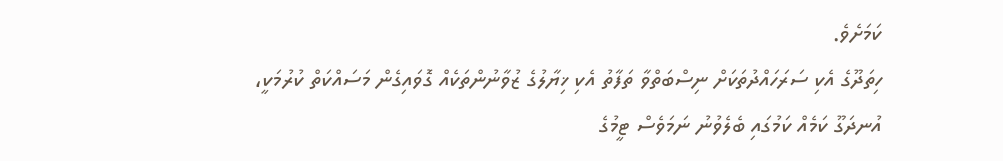ކަމަށެވެ.
ހިތަދޫގެ އެކި ސަރަހައްދުތަކަށް ނިސްބަތްވާ ތަފާތު އެކި ޚިޔާލުގެ ޒުވާނުންތަކެއް ގޮވައިގެން މަސައްކަތް ކުރުމަކީ، އުނދަގޫ ކަމެއް ކަމުގައި ބެލެވުނު ނަމަވެސް ޓީމުގެ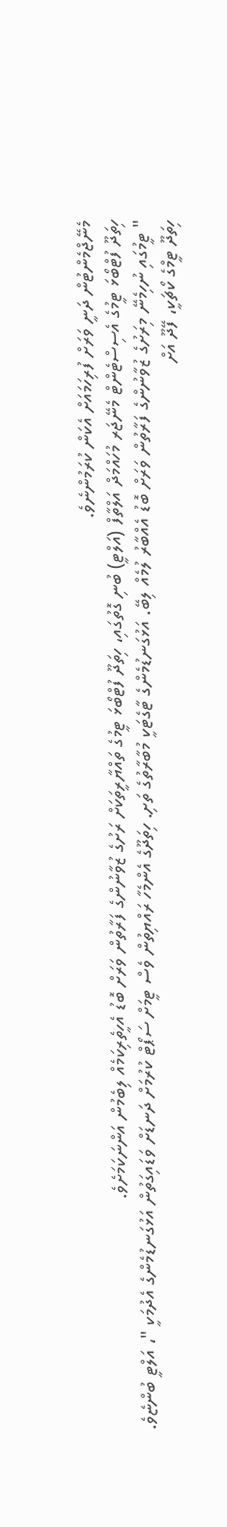މެނޭޖްމެންޓުން ދަނީ ވަރަށް ފުރިހަމައަށް އެކަން ކުރަމުންނެވެ.
ހިތަދޫ ފުޓްބޯޅަ ޓީމުގެ އެސިސްޓެންޓް މެނޭޖަރ މުހައްމަދް އަލްތާފް (އަލްޓީ) ބުނި ގޮތުގައި، ހިތަދޫ ފުޓްބޯޅަ ޓީމުގެ ތައްޔާރީތަކަށް ރަށުގެ ޒުވާނުންގެ ފަރާތުން ވަރަށް ބޮޑު އެހީތެރިކަމެއް ލިބެމުން އަންނަކަމަށެވެ.
" ޓީމުގައި ނުހިމެނޭ މިރަށުގެ ޒުވާނުންގެ ފަރާތުން ވަރަށް ބޮޑު އެއްބާރު ލުމެއް ލިބޭ. އަޅުގަނޑުމެންގެ ޓާގެޓަކީ މުބާރާތުގެ ތަށި. ހިތަދޫގެ އެންމެހާ ރައްޔިތުން ވެސް ޓީމަށް ސަޕޯޓް ކުރުމަށް ދަނޑަށް ވަޑައިގަތުން އަޅުގަނޑުމެންގެ އެދުމަކީ "، އަލްޓީ ބުންޏެވެ.
ހިތަދޫ ޓީމްގެ ކޯޗަކީ، ފޭދޫ އަށް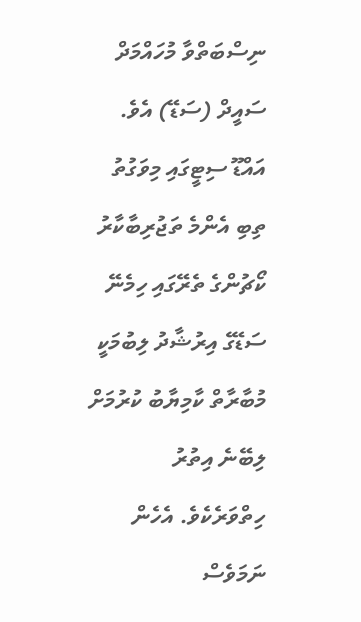ނިސްބަތްވާ މުހައްމަދް ސައީދް (ސަޑޭ) އެވެ. އައްޑޫ ސިޓީގައި މިވަގުތު ތިބި އެންމެ ތަޖުރިބާކާރު ކޯޗުންގެ ތެރޭގައި ހިމެނޭ ސަޑޭގެ އިރުޝާދު ލިބުމަކީ މުބާރާތް ކާމިޔާބު ކުރުމަށް ލިބޭނެ އިތުރު ހިތްވަރެކެވެ. އެހެން ނަމަވެސް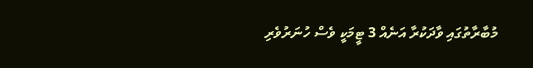މުބާރާތުގައި ވާދަކުރާ އަނެއް 3 ޓީމަކީ ވެސް ހުނަރުވެރި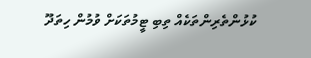ކުޅުންތެރިންތަކެއް ތިބި ޓީމުތަކަށް ވުމުން ހިތަދޫ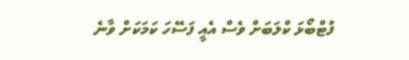ފުޓްބޯޅަ ކްލަބަށް ވެސް އެއީ ފަސޭހަ ކަމަކަށް ވާނެ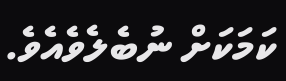ކަމަކަށް ނުބެލެވެއެވެ.